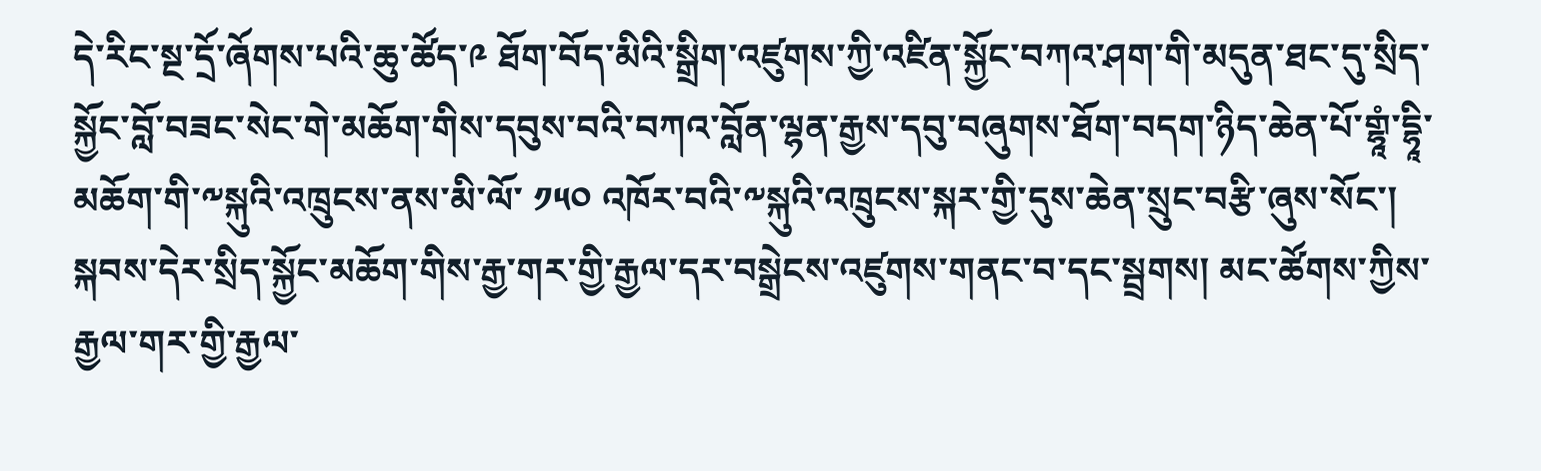དེ་རིང་སྔ་དྲོ་ཞོགས་པའི་ཆུ་ཚོད་༩ ཐོག་བོད་མིའི་སྒྲིག་འཛུགས་ཀྱི་འཛིན་སྐྱོང་བཀའ་ཤག་གི་མདུན་ཐང་དུ་སྲིད་སྐྱོང་བློ་བཟང་སེང་གེ་མཆོག་གིས་དབུས་བའི་བཀའ་བློན་ལྷན་རྒྱས་དབུ་བཞུགས་ཐོག་བདག་ཉིད་ཆེན་པོ་གྷཱཾ་དྷཱི་མཆོག་གི་༸སྐུའི་འཁྲུངས་ནས་མི་ལོ་ ༡༥༠ འཁོར་བའི་༸སྐུའི་འཁྲུངས་སྐར་གྱི་དུས་ཆེན་སྲུང་བརྩི་ཞུས་སོང་། སྐབས་དེར་སྲིད་སྐྱོང་མཆོག་གིས་རྒྱ་གར་གྱི་རྒྱལ་དར་བསྒྲེངས་འཛུགས་གནང་བ་དང་སྦྲགས། མང་ཚོགས་ཀྱིས་རྒྱལ་གར་གྱི་རྒྱལ་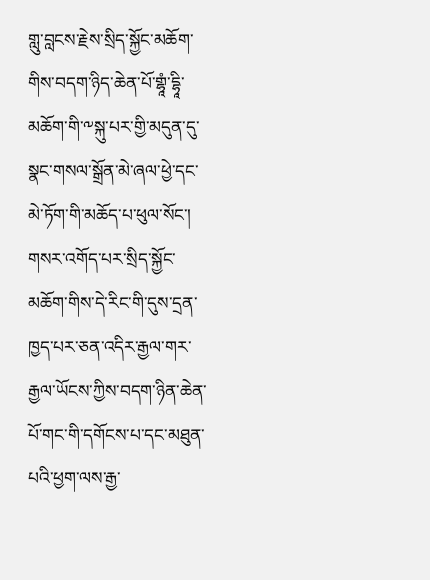གླུ་བླངས་རྗེས་སྲིད་སྐྱོང་མཆོག་གིས་བདག་ཉིད་ཆེན་པོ་གྷཱཾ་དྷཱི་མཆོག་གི་༸སྐུ་པར་གྱི་མདུན་དུ་སྣང་གསལ་སྒྲོན་མེ་ཞལ་ཕྱེ་དང་མེ་ཏོག་གི་མཆོད་པ་ཕུལ་སོང་། གསར་འགོད་པར་སྲིད་སྐྱོང་མཆོག་གིས་དེ་རིང་གི་དུས་དྲན་ཁྱད་པར་ཅན་འདིར་རྒྱལ་གར་རྒྱལ་ཡོངས་ཀྱིས་བདག་ཉིན་ཆེན་པོ་གང་གི་དགོངས་པ་དང་མཐུན་པའི་ཕྱག་ལས་རྒྱ་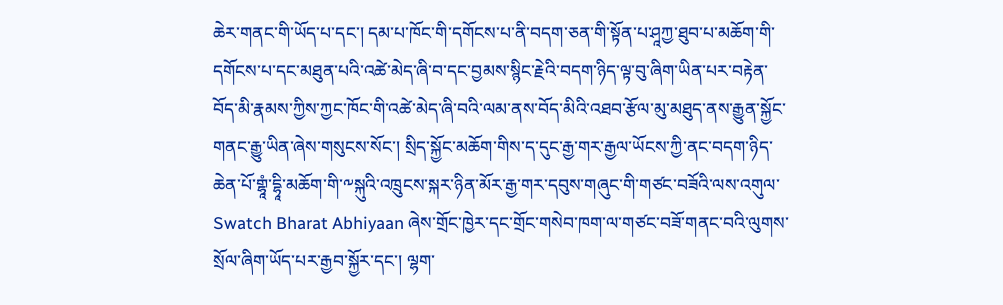ཆེར་གནང་གི་ཡོད་པ་དང་། དམ་པ་ཁོང་གི་དགོངས་པ་ནི་བདག་ཅན་གི་སྟོན་པ་ཤཱཀྱ་ཐུབ་པ་མཆོག་གི་དགོངས་པ་དང་མཐུན་པའི་འཚེ་མེད་ཞི་བ་དང་བྱམས་སྙིང་རྗེའི་བདག་ཉིད་ལྟ་བུ་ཞིག་ཡིན་པར་བརྟེན་བོད་མི་རྣམས་ཀྱིས་ཀྱང་ཁོང་གི་འཚེ་མེད་ཞི་བའི་ལམ་ནས་བོད་མིའི་འཐབ་རྩོལ་མུ་མཐུད་ནས་རྒྱུན་སྐྱོང་གནང་རྒྱུ་ཡིན་ཞེས་གསུངས་སོང་། སྲིད་སྐྱོང་མཆོག་གིས་ད་དུང་རྒྱ་གར་རྒྱལ་ཡོངས་ཀྱི་ནང་བདག་ཉིད་ཆེན་པོ་གྷཱཾ་དྷཱི་མཆོག་གི་༸སྐུའི་འཁྲུངས་སྐར་ཉིན་མོར་རྒྱ་གར་དབུས་གཞུང་གི་གཙང་བཟོའི་ལས་འགུལ་ Swatch Bharat Abhiyaan ཞེས་གྲོང་ཁྱེར་དང་གྲོང་གསེབ་ཁག་ལ་གཙང་བཟོ་གནང་བའི་ལུགས་སྲོལ་ཞིག་ཡོད་པར་རྒྱབ་སྐྱོར་དང་། ལྷག་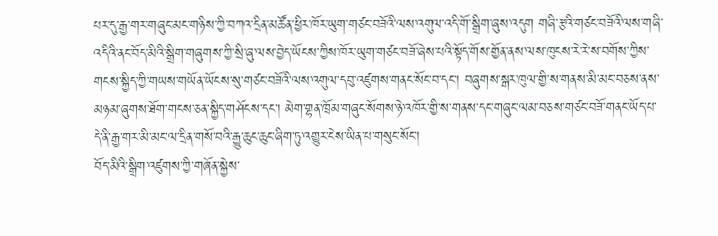པར་དུ་རྒྱ་གར་གཞུང་མང་གཉིས་ཀྱི་བཀའ་དྲིན་མཚོན་ཕྱིར་ཁོར་ཡུག་གཙང་བཟོའི་ལས་འགུལ་འདི་གོ་སྒྲིག་ཞུས་འདུག གཞི་རྩའི་གཙང་བཟོའི་ལས་གཞི་འདིའི་ནང་བོད་མིའི་སྒྲིག་གཞུགས་ཀྱི་སྲི་ཞུ་ལས་བྱེད་ཡོངས་ཀྱིས་ཁོར་ཡུག་གཙང་བཟོ་ཞེས་པའི་སྟོད་གོས་གྱོན་ནས་ལས་ཁུངས་རེ་རེ་ས་བགོས་ཀྱིས་གངས་སྐྱིད་ཀྱི་གཡས་གཡོན་ཡོངས་སུ་གཙང་བཟོའི་ལས་འགུལ་དབུ་འཛུགས་གནང་སོང་བ་དང་། བཞུགས་སྒར་ཁུལ་གྱི་ས་གནས་མི་མང་བཅས་ནས་མཉམ་ཞུགས་ཐོག་གངས་ཅན་སྐྱིད་གཤོངས་དང་། མེག་གྷན་ཁྲོམ་གཞུང་སོགས་ཉེ་འཁོར་གྱི་ས་གནས་དང་གཞུང་ལམ་བཅས་གཙང་བཟོ་གནང་ཡོད་པ་དེ་ནི་རྒྱ་གར་མི་མང་ལ་དྲིན་གསོ་བའི་རྒྱུ་ཆུང་ཆུང་ཞིག་ཏུ་འགྱུར་ངེས་ཡིན་པ་གསུང་སོང་།
བོད་མིའི་སྒྲིག་འཛུགས་ཀྱི་གཞོན་སྐྱེས་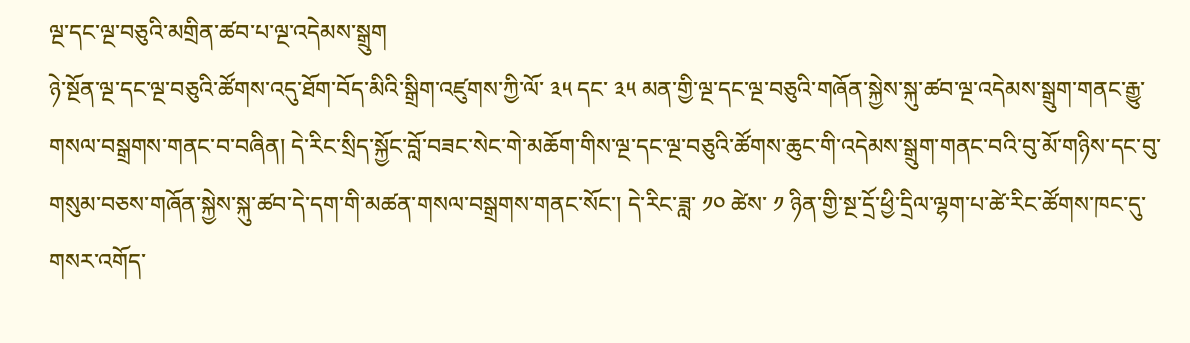ལྔ་དང་ལྔ་བཅུའི་མགྲིན་ཚབ་པ་ལྔ་འདེམས་སྒྲུག
ཉེ་སྔོན་ལྔ་དང་ལྔ་བཅུའི་ཚོགས་འདུ་ཐོག་བོད་མིའི་སྒྲིག་འཛུགས་ཀྱི་ལོ་ ༣༥ དང་ ༣༥ མན་གྱི་ལྔ་དང་ལྔ་བཅུའི་གཞོན་སྐྱེས་སྐུ་ཚབ་ལྔ་འདེམས་སྒྲུག་གནང་རྒྱུ་གསལ་བསྒྲགས་གནང་བ་བཞིན། དེ་རིང་སྲིད་སྐྱོང་བློ་བཟང་སེང་གེ་མཆོག་གིས་ལྔ་དང་ལྔ་བཅུའི་ཚོགས་ཆུང་གི་འདེམས་སྒྲུག་གནང་བའི་བུ་མོ་གཉིས་དང་བུ་གསུམ་བཅས་གཞོན་སྐྱེས་སྐུ་ཚབ་དེ་དག་གི་མཚན་གསལ་བསྒྲགས་གནང་སོང་། དེ་རིང་ཟླ་ ༡༠ ཚེས་ ༡ ཉིན་གྱི་སྔ་དྲོ་ཕྱི་དྲིལ་ལྷག་པ་ཚེ་རིང་ཚོགས་ཁང་དུ་གསར་འགོད་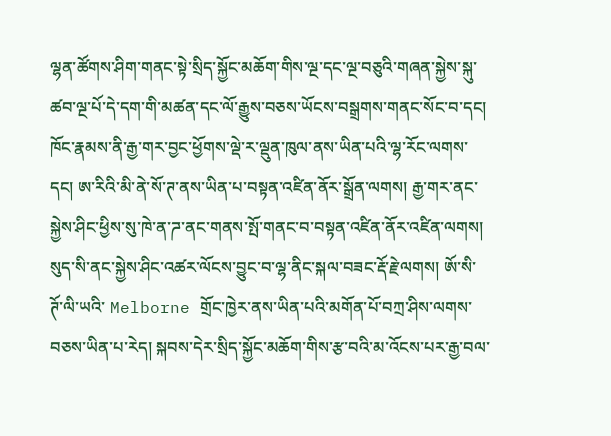ལྷན་ཚོགས་ཤིག་གནང་སྟེ་སྲིད་སྐྱོང་མཆོག་གིས་ལྔ་དང་ལྔ་བཅུའི་གཞན་སྐྱེས་སྐུ་ཚབ་ལྔ་པོ་དེ་དག་གི་མཚན་དང་ལོ་རྒྱུས་བཅས་ཡོངས་བསྒྲགས་གནང་སོང་བ་དང། ཁོང་རྣམས་ནི་རྒྱ་གར་བྱང་ཕྱོགས་ལྡེ་ར་ལྡུན་ཁུལ་ནས་ཡིན་པའི་ལྷ་རོང་ལགས་དང། ཨ་རིའི་མི་ནེ་སོ་ཊ་ནས་ཡིན་པ་བསྟན་འཛིན་ནོར་སྒྲོན་ལགས། རྒྱ་གར་ནང་སྐྱེས་ཤིང་ཕྱིས་སུ་ཁེ་ན་ཌ་ནང་གནས་སྤོ་གནང་བ་བསྟན་འཛིན་ནོར་འཛིན་ལགས། སུད་སི་ནང་སྐྱེས་ཤིང་འཚར་ལོངས་བྱུང་བ་ལྷ་ནིང་སྐལ་བཟང་རྡོ་རྗེ་ལགས། ཨོ་སི་ཊོ་ལི་ཡའི་ Melborne གྲོང་ཁྱེར་ནས་ཡིན་པའི་མགོན་པོ་བཀྲ་ཤིས་ལགས་བཅས་ཡིན་པ་རེད། སྐབས་དེར་སྲིད་སྐྱོང་མཆོག་གིས་རྩ་བའི་མ་འོངས་པར་རྒྱ་བལ་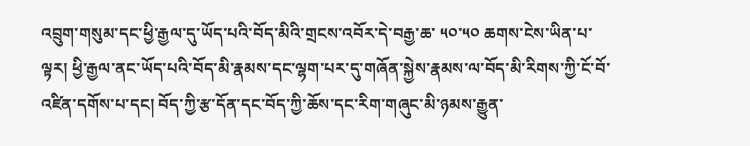འབྲུག་གསུམ་དང་ཕྱི་རྒྱལ་དུ་ཡོད་པའི་བོད་མིའི་གྲངས་འབོར་དེ་བརྒྱ་ཆ་ ༥༠་༥༠ ཆགས་ངེས་ཡིན་པ་ལྟར། ཕྱི་རྒྱལ་ནང་ཡོད་པའི་བོད་མི་རྣམས་དང་ལྷག་པར་དུ་གཞོན་སྐྱེས་རྣམས་ལ་བོད་མི་རིགས་ཀྱི་ངོ་བོ་འཛིན་དགོས་པ་དང། བོད་ཀྱི་རྩ་དོན་དང་བོད་ཀྱི་ཆོས་དང་རིག་གཞུང་མི་ཉམས་རྒྱུན་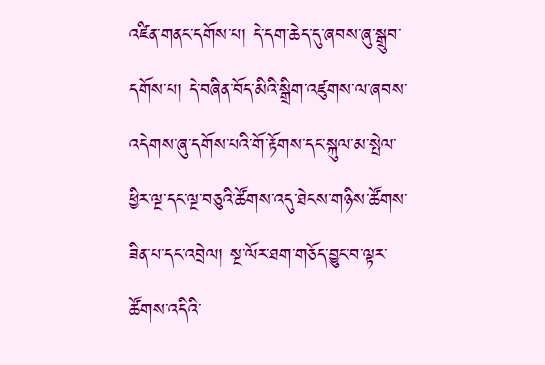འཛིན་གནང་དགོས་པ། དེ་དག་ཆེད་དུ་ཞབས་ཞུ་སྒྲུབ་དགོས་པ། དེ་བཞིན་བོད་མིའི་སྒྲིག་འཛུགས་ལ་ཞབས་འདེགས་ཞུ་དགོས་པའི་གོ་རྟོགས་དང་སྐུལ་མ་སྤེལ་ཕྱིར་ལྔ་དང་ལྔ་བཅུའི་ཚོགས་འདུ་ཐེངས་གཉིས་ཚོགས་ཟིན་པ་དང་འབྲེལ། སྔ་ལོར་ཐག་གཅོད་བྱུང་བ་ལྟར་ཚོགས་འདིའི་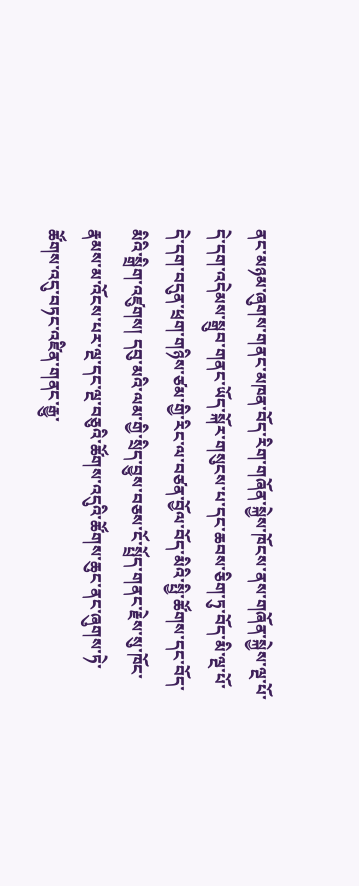ནང་མཉམ་ཞུགས་གནང་མཁན་བོད་རིག་གཞོན་སྐྱེས་ཁོངས་ནས་གཞོན་སྐྱེས་ལྔ་པོ་དེ་དག་འདེམས་སྒྲུབ་གནང་ཡོད་སྐོར་གསུངས་པ་དང་ཆབས་ཅིག་ཏུ་བོད་མི་ལྔ་པོ་དེ་དག་བདུན་ཕྲག་གཉིས་ཙམ་གྱི་རིང་ལ་བཙན་བྱོལ་བོད་མིའི་སྤྱི་ཚོགས་དང་བོད་མིའི་སྒྲིག་འཛུགས། དབུ་མའི་ལམ་གྱི་སྲིད་བྱུས་བཅས་ངོ་སྤྲོད་གནང་རྗེས་སུ་ཁོང་རྣམས་མ་འོངས་པར་ལྔ་དང་ལྔ་བཅུའི་ཚོགས་འདུའི་ཚོགས་ཆུང་ནང་ཞུགས་ཏེ་ཚོགས་འདུ་བཏང་འཛིན་གནང་རྒྱུ་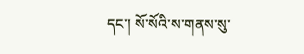དང་། སོ་སོའི་ས་གནས་སུ་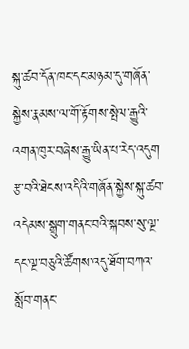སྐུ་ཚབ་དོན་ཁང་དང་མཉམ་དུ་གཞོན་སྐྱེས་རྣམས་ལ་གོ་རྟོགས་སྤེལ་རྒྱུའི་འགན་ཁུར་བཞེས་རྒྱུ་ཡིན་པ་རེད་འདུག རྩ་བའི་ཐེངས་འདིའི་གཞོན་སྐྱེས་སྐུ་ཚབ་འདེམས་སྒྲུག་གནང་བའི་སྐབས་སུ་ལྔ་དང་ལྔ་བཅུའི་ཚོགས་འདུ་ཐོག་བཀའ་སློབ་གནང་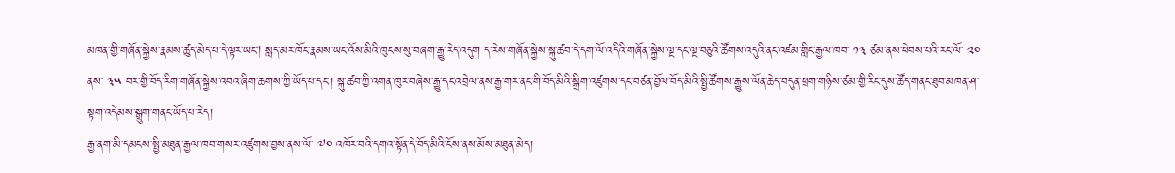མཁན་གྱི་གཞོན་སྐྱེས་རྣམས་ཚུད་མེད་པ་དེ་ལྟར་ཡང། སླད་མར་ཁོང་རྣམས་ཡང་འོས་མིའི་ཁུངས་སུ་བཞག་རྒྱུ་རེད་འདུག ད་རེས་གཞོན་སྐྱེས་སྐུ་ཚབ་དེ་དག་ལོ་འདིའི་གཞོན་སྐྱེས་ལྔ་དང་ལྔ་བཅུའི་ཚོགས་འདུའི་ནང་འཛམ་གླིང་རྒྱལ་ཁབ་ ༡༣ ཙམ་ནས་ཕེབས་པའི་རང་ལོ་ ༢༠ ནས་ ༣༥ བར་གྱི་བོད་རིག་གཞོན་སྐྱེས་འབའ་ཞིག་ཆགས་ཀྱི་ཡོད་པ་དང་། སྐུ་ཚབ་ཀྱི་འགན་ཁུར་བཞེས་རྒྱུ་དང་འབྲེལ་ནས་རྒྱ་གར་ནང་གི་བོད་མིའི་སྒྲིག་འཛུགས་དང་བཙན་བྱོལ་བོད་མིའི་སྤྱི་ཚོགས་རྒྱུས་ལོན་ཆེད་བདུན་ཕྲག་གཉིས་ཙམ་གྱི་རིང་དུས་ཚོད་གནང་ཐུབ་མཁན་ཤ་སྟག་འདེམས་སྒྲུག་གནང་ཡོད་པ་རེད།
རྒྱ་ནག་མི་དམངས་སྤྱི་མཐུན་རྒྱལ་ཁབ་གསར་འཛུགས་བྱས་ནས་ལོ་ ༧༠ འཁོར་བའི་དགའ་སྟོན་དེ་བོད་མིའི་ངོས་ནས་མོས་མཐུན་མེད།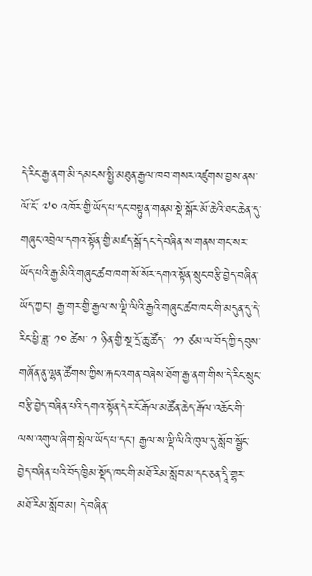དེ་རིང་རྒྱ་ནག་མི་དམངས་སྤྱི་མཐུན་རྒྱལ་ཁབ་གསར་འཛུགས་བྱས་ནས་ལོ་ངོ་ ༧༠ འཁོར་གྱི་ཡོད་པ་དང་བསྟུན་གནམ་སྡེ་སྒོར་མོ་ཆེའི་ཐང་ཆེན་དུ་གཞུང་འབྲེལ་དགའ་སྟོན་གྱི་མཛད་སྒོ་དང་དེ་བཞིན་ས་གནས་གང་སར་ཡོད་པའི་རྒྱ་མིའི་གཞུང་ཚབ་ཁག་སོ་སོར་དགའ་སྟོན་སྲུང་བརྩི་བྱེད་བཞིན་ཡོད་ཀྱང་། རྒྱ་གར་གྱི་རྒྱལ་ས་ལྡི་ལིའི་རྒྱའི་གཞུང་ཚབ་ཁང་གི་མདུན་དུ་དེ་རིང་ཕྱི་ཟླ་ ༡༠ ཚེས་ ༡ ཉིན་གྱི་སྔ་དྲོ་ཆུ་ཚོད་  ༡༡ ཙམ་ལ་བོད་ཀྱི་དབུས་གཞོན་ནུ་ལྷན་ཚོགས་ཀྱིས་རྐང་འགན་བཞེས་ཐོག་རྒྱ་ནག་གིས་དེ་རིང་སྲུང་བརྩི་བྱེད་བཞིན་པའི་དགའ་སྟོན་དེར་ངོ་རྒོལ་མཚོན་ཆེད་རྒོལ་འཆོང་གི་ལས་འགུལ་ཞིག་སྤེལ་ཡོད་པ་དང་། རྒྱལ་ས་ལྡི་ལིའི་ཁུལ་དུ་སློབ་སྦྱོང་བྱེད་བཞིན་པའི་བོད་ཁྱིམ་སྡོད་ཁང་གི་མཐོ་རིམ་སློབ་མ་དང་ཅན་དཱི་གྷར་མཐོ་རིམ་སློབ་མ། དེ་བཞིན་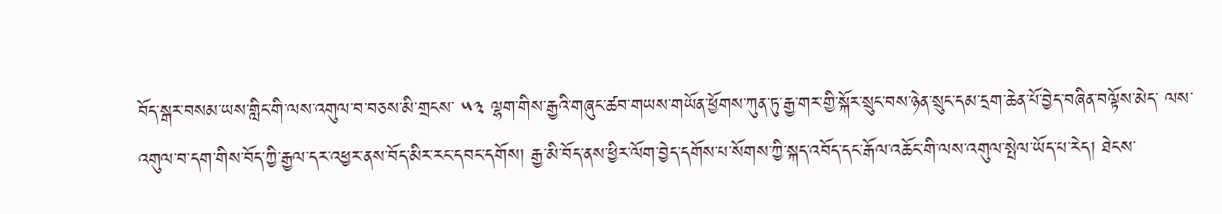བོད་སྒར་བསམ་ཡས་གླིང་གི་ལས་འགུལ་བ་བཅས་མི་གྲངས་ ༥༣ ལྷག་གིས་རྒྱའི་གཞུང་ཚབ་གཡས་གཡོན་ཕྱོགས་ཀུན་ཏུ་རྒྱ་གར་གྱི་སྐོར་སྲུང་བས་ཉེན་སྲུང་དམ་དྲག་ཆེན་པོ་བྱེད་བཞིན་བལྟོས་མེད་ ལས་འགུལ་བ་དག་གིས་བོད་ཀྱི་རྒྱལ་དར་འཕྱར་ནས་བོད་མིར་རང་དབང་དགོས། རྒྱ་མི་བོད་ནས་ཕྱིར་ལོག་བྱེད་དགོས་པ་སོགས་ཀྱི་སྐད་འབོད་དང་རྒོལ་འཆོང་གི་ལས་འགུལ་སྤེལ་ཡོད་པ་རེད། ཐེངས་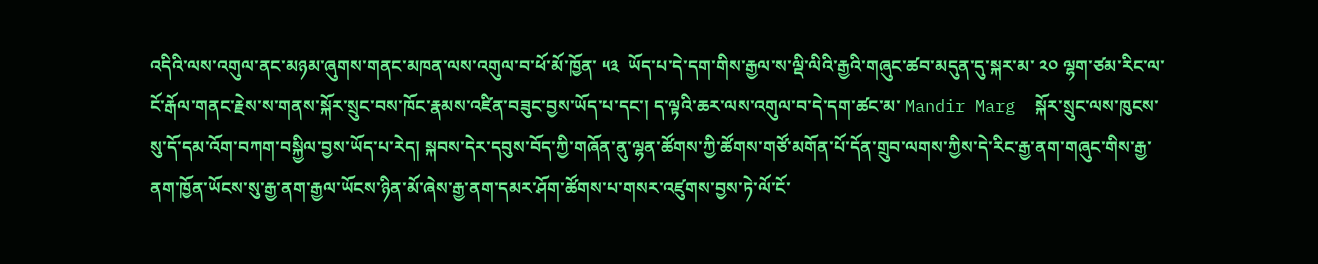འདིའི་ལས་འགུལ་ནང་མཉམ་ཞུགས་གནང་མཁན་ལས་འགུལ་བ་ཕོ་མོ་ཁྱོན་ ༥༣  ཡོད་པ་དེ་དག་གིས་རྒྱལ་ས་ལྡི་ལིའི་རྒྱའི་གཞུང་ཚབ་མདུན་དུ་སྐར་མ་ ༢༠ ལྷག་ཙམ་རིང་ལ་ངོ་རྒོལ་གནང་རྗེས་ས་གནས་སྐོར་སྲུང་བས་ཁོང་རྣམས་འཛིན་བཟུང་བྱས་ཡོད་པ་དང་། ད་ལྟའི་ཆར་ལས་འགུལ་བ་དེ་དག་ཚང་མ་ Mandir Marg  སྐོར་སྲུང་ལས་ཁུངས་སུ་དོ་དམ་འོག་བཀག་བསྐྱིལ་བྱས་ཡོད་པ་རེད། སྐབས་དེར་དབུས་བོད་ཀྱི་གཞོན་ནུ་ལྷན་ཚོགས་ཀྱི་ཚོགས་གཙོ་མགོན་པོ་དོན་གྲུབ་ལགས་ཀྱིས་དེ་རིང་རྒྱ་ནག་གཞུང་གིས་རྒྱ་ནག་ཁྱོན་ཡོངས་སུ་རྒྱ་ནག་རྒྱལ་ཡོངས་ཉིན་མོ་ཞེས་རྒྱ་ནག་དམར་ཤོག་ཚོགས་པ་གསར་འཛུགས་བྱས་ཏེ་ལོ་ངོ་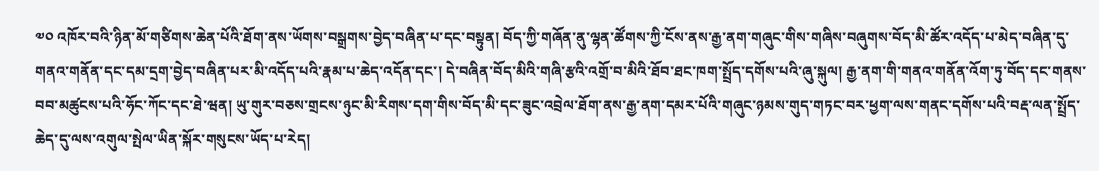༧༠ འཁོར་བའི་ཉིན་མོ་གཙིགས་ཆེན་པོའི་ཐོག་ནས་ཡོགས་བསྒྲགས་བྱེད་བཞིན་པ་དང་བསྟུན། བོད་ཀྱི་གཞོན་ནུ་ལྷན་ཚོགས་ཀྱི་ངོས་ནས་རྒྱ་ནག་གཞུང་གིས་གཞིས་བཞུགས་བོད་མི་ཚོར་འདོད་པ་མེད་བཞིན་དུ་གནའ་གནོན་དང་དམ་དྲག་བྱེད་བཞིན་པར་མི་འདོད་པའི་རྣམ་པ་ཆེད་འདོན་དང་། དེ་བཞིན་བོད་མིའི་གཞི་རྩའི་འགྲོ་བ་མིའི་ཐོབ་ཐང་ཁག་སྤྲོད་དགོས་པའི་ཞུ་སྐུལ། རྒྱ་ནག་གི་གནའ་གནོན་འོག་ཏུ་བོད་དང་གནས་བབ་མཚུངས་པའི་ཧོང་ཀོང་དང་ཐེ་ཝན། ཡུ་གུར་བཅས་གྲངས་ཉུང་མི་རིགས་དག་གིས་བོད་མི་དང་ཟུང་འབྲེལ་ཐོག་ནས་རྒྱ་ནག་དམར་པོའི་གཞུང་ཉམས་གུད་གཏང་བར་ཕྱག་ལས་གནང་དགོས་པའི་བརྡ་ལན་སྤྲོད་ཆེད་དུ་ལས་འགུལ་སྤེལ་ཡིན་སྐོར་གསུངས་ཡོད་པ་རེད།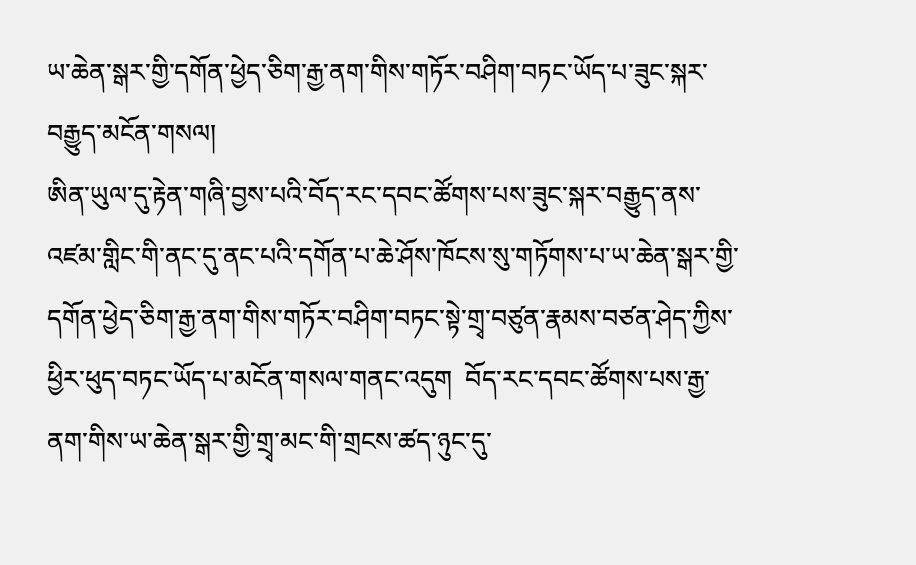ཡ་ཆེན་སྒར་གྱི་དགོན་ཕྱེད་ཅིག་རྒྱ་ནག་གིས་གཏོར་བཤིག་བཏང་ཡོད་པ་ཟུང་སྐར་བརྒྱུད་མངོན་གསལ།
ཨིན་ཡུལ་དུ་རྟེན་གཞི་བྱས་པའི་བོད་རང་དབང་ཚོགས་པས་ཟུང་སྐར་བརྒྱུད་ནས་འཛམ་གླིང་གི་ནང་དུ་ནང་པའི་དགོན་པ་ཆེ་ཤོས་ཁོངས་སུ་གཏོགས་པ་ཡ་ཆེན་སྒར་གྱི་དགོན་ཕྱེད་ཅིག་རྒྱ་ནག་གིས་གཏོར་བཤིག་བཏང་སྟེ་གྲྭ་བཙུན་རྣམས་བཙན་ཤེད་ཀྱིས་ཕྱིར་ཕུད་བཏང་ཡོད་པ་མངོན་གསལ་གནང་འདུག  བོད་རང་དབང་ཚོགས་པས་རྒྱ་ནག་གིས་ཡ་ཆེན་སྒར་གྱི་གྲྭ་མང་གི་གྲངས་ཚད་ཉུང་དུ་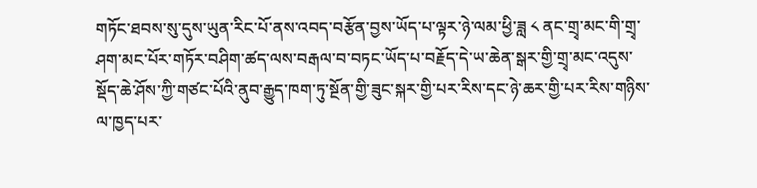གཏོང་ཐབས་སུ་དུས་ཡུན་རིང་པོ་ནས་འབད་བརྩོན་བྱས་ཡོད་པ་ལྟར་ཉེ་ལམ་ཕྱི་ཟླ ༨ ནང་གྲྭ་མང་གི་གྲྭ་ཤག་མང་པོར་གཏོར་བཤིག་ཚད་ལས་བརྒལ་བ་བཏང་ཡོད་པ་བརྗོད་དེ་ཡ་ཆེན་སྒར་གྱི་གྲྭ་མང་འདུས་སྡོད་ཆེ་ཤོས་ཀྱི་གཙང་པོའི་ནུབ་རྒྱུད་ཁག་ཏུ་སྔོན་གྱི་ཟུང་སྐར་གྱི་པར་རིས་དང་ཉེ་ཆར་གྱི་པར་རིས་གཉིས་ལ་ཁྱད་པར་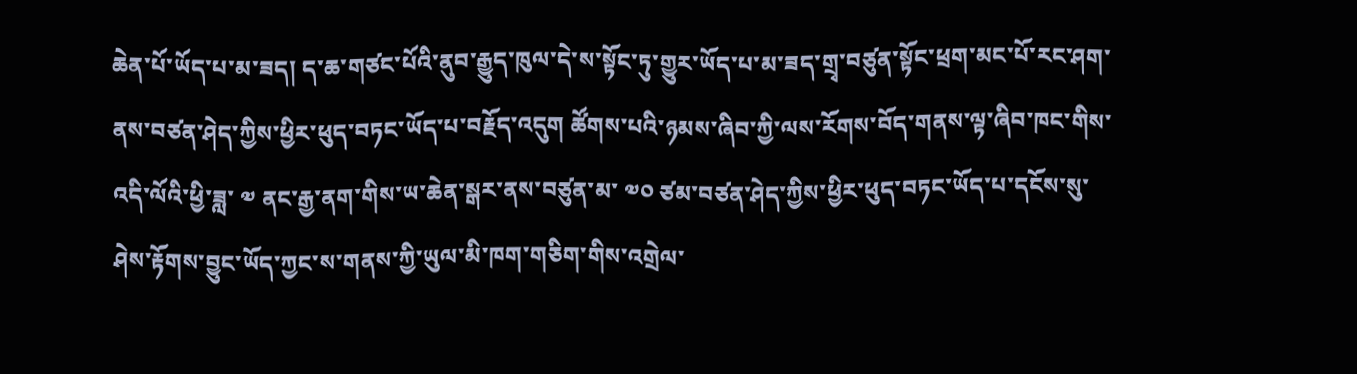ཆེན་པོ་ཡོད་པ་མ་ཟད། ད་ཆ་གཙང་པོའི་ནུབ་རྒྱུད་ཁུལ་དེ་ས་སྟོང་ཏུ་གྱུར་ཡོད་པ་མ་ཟད་གྲྭ་བཙུན་སྟོང་ཕྲག་མང་པོ་རང་ཤག་ནས་བཙན་ཤེད་ཀྱིས་ཕྱིར་ཕུད་བཏང་ཡོད་པ་བརྗོད་འདུག ཚོགས་པའི་ཉམས་ཞིབ་ཀྱི་ལས་རོགས་བོད་གནས་ལྟ་ཞིབ་ཁང་གིས་འདི་ལོའི་ཕྱི་ཟླ་ ༧ ནང་རྒྱ་ནག་གིས་ཡ་ཆེན་སྒར་ནས་བཙུན་མ་ ༧༠ ཙམ་བཙན་ཤེད་ཀྱིས་ཕྱིར་ཕུད་བཏང་ཡོད་པ་དངོས་སུ་ཤེས་རྟོགས་བྱུང་ཡོད་ཀྱང་ས་གནས་ཀྱི་ཡུལ་མི་ཁག་གཅིག་གིས་འགྲེལ་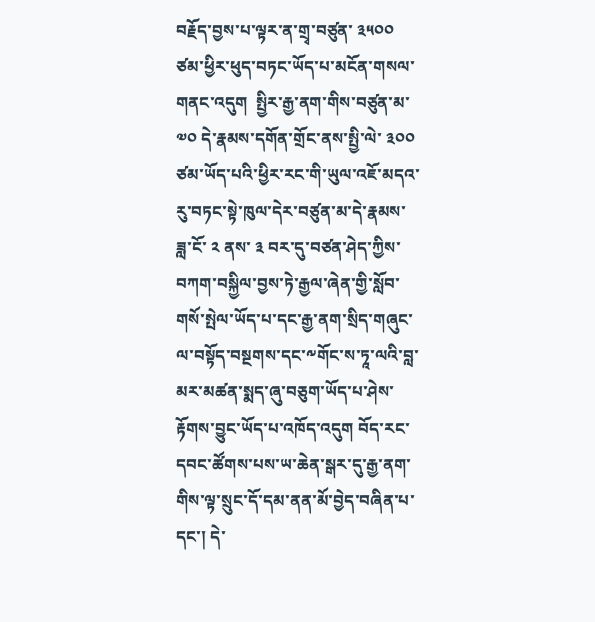བརྗོད་བྱས་པ་ལྟར་ན་གྲྭ་བཙུན་ ༣༥༠༠ ཙམ་ཕྱིར་ཕུད་བཏང་ཡོད་པ་མངོན་གསལ་གནང་འདུག  སྤྱིར་རྒྱ་ནག་གིས་བཙུན་མ་ ༧༠ དེ་རྣམས་དགོན་གྲོང་ནས་སྤྱི་ལེ་ ༣༠༠ ཙམ་ཡོད་པའི་ཕྱིར་རང་གི་ཡུལ་འཇོ་མདའ་རུ་བཏང་སྟེ་ཁུལ་དེར་བཙུན་མ་དེ་རྣམས་ཟླ་ངོ་ ༢ ནས་ ༣ བར་དུ་བཙན་ཤེད་ཀྱིས་བཀག་བསྐྱིལ་བྱས་ཏེ་རྒྱལ་ཞེན་གྱི་སློབ་གསོ་སྤེལ་ཡོད་པ་དང་རྒྱ་ནག་སྲིད་གཞུང་ལ་བསྟོད་བསྔགས་དང་༸གོང་ས་ཏཱ་ལའི་བླ་མར་མཚན་སྨད་ཞུ་བཅུག་ཡོད་པ་ཤེས་རྟོགས་བྱུང་ཡོད་པ་འཁོད་འདུག བོད་རང་དབང་ཚོགས་པས་ཡ་ཆེན་སྒར་དུ་རྒྱ་ནག་གིས་ལྟ་སྲུང་དོ་དམ་ནན་མོ་བྱེད་བཞིན་པ་དང་། དེ་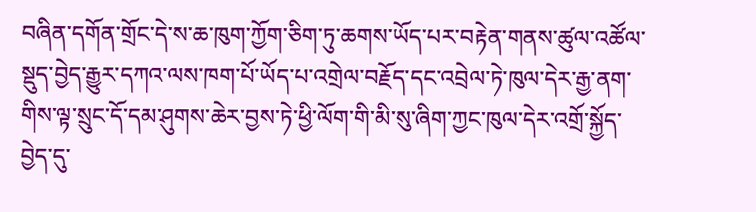བཞིན་དགོན་གྲོང་དེ་ས་ཆ་ཁུག་ཀྱོག་ཅིག་ཏུ་ཆགས་ཡོད་པར་བརྟེན་གནས་ཚུལ་འཚོལ་སྡུད་བྱེད་རྒྱུར་དཀའ་ལས་ཁག་པོ་ཡོད་པ་འགྲེལ་བརྗོད་དང་འབྲེལ་ཏེ་ཁུལ་དེར་རྒྱ་ནག་གིས་ལྟ་སྲུང་དོ་དམ་ཤུགས་ཆེར་བྱས་ཏེ་ཕྱི་ལོག་གི་མི་སུ་ཞིག་ཀྱང་ཁུལ་དེར་འགྲོ་སྐྱོད་བྱེད་དུ་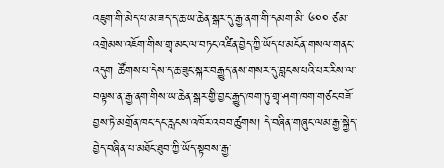འཇུག་གི་མེད་པ་མ་ཟད་ད་ཆ་ཡ་ཆེན་སྒར་དུ་རྒྱ་ནག་གི་དམག་མི་ ༦༠༠ ཙམ་འགྲེམས་འཇོག་གིས་གྲྭ་མང་ལ་བཏང་འཛིན་བྱེད་ཀྱི་ཡོད་པ་མངོན་གསལ་གནང་འདུག ཚོགས་པ་དེས་ད་ཆ་ཟུང་སྐར་བརྒྱུད་ནས་གསར་དུ་བླངས་པའི་པར་རིས་ལ་བལྟས་ན་རྒྱ་ནག་གིས་ཡ་ཆེན་སྒར་གྱི་བྱང་རྒྱུད་ཁག་ཏུ་གྲྭ་ཤག་ཁག་གཙང་བཟོ་བྱས་ཏེ་མགྲོན་ཁང་དང་རླངས་འཁོར་འབབ་ཚུགས། དེ་བཞིན་གཞུང་ལམ་རྒྱ་སྐྱེད་བྱེད་བཞིན་པ་མཐོང་ཐུབ་ཀྱི་ཡོད་སྟབས་རྒྱ་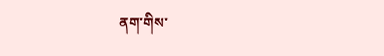ནག་གིས་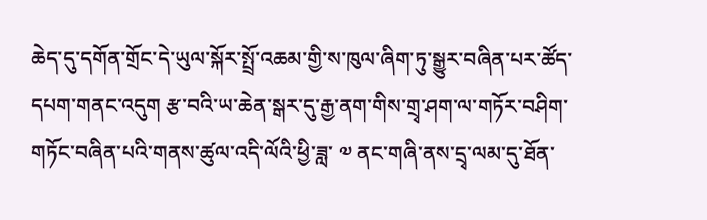ཆེད་དུ་དགོན་གྲོང་དེ་ཡུལ་སྐོར་སྤྲོ་འཆམ་གྱི་ས་ཁུལ་ཞིག་ཏུ་སྒྱུར་བཞིན་པར་ཚོད་དཔག་གནང་འདུག རྩ་བའི་ཡ་ཆེན་སྒར་དུ་རྒྱ་ནག་གིས་གྲྭ་ཤག་ལ་གཏོར་བཤིག་གཏོང་བཞིན་པའི་གནས་ཚུལ་འདི་ལོའི་ཕྱི་ཟླ་ ༧ ནང་གཞི་ནས་དྲྭ་ལམ་དུ་ཐོན་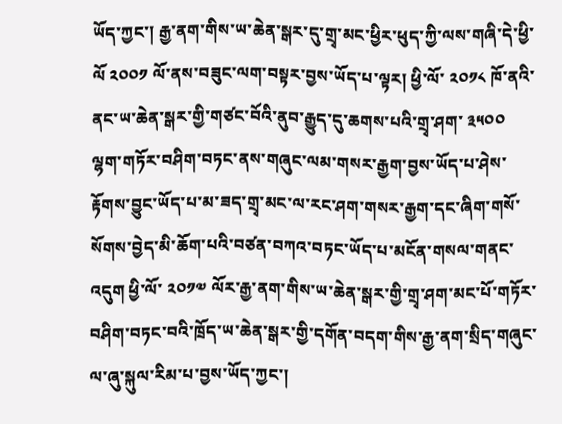ཡོད་ཀྱང་། རྒྱ་ནག་གིས་ཡ་ཆེན་སྒར་དུ་གྲྭ་མང་ཕྱིར་ཕུད་ཀྱི་ལས་གཞི་དེ་ཕྱི་ལོ ༢༠༠༡ ལོ་ནས་བཟུང་ལག་བསྟར་བྱས་ཡོད་པ་ལྟར། ཕྱི་ལོ་ ༢༠༡༨ ཁོ་ནའི་ནང་ཡ་ཆེན་སྒར་གྱི་གཙང་བོའི་ནུབ་རྒྱུད་དུ་ཆགས་པའི་གྲྭ་ཤག་ ༣༥༠༠ ལྷག་གཏོར་བཤིག་བཏང་ནས་གཞུང་ལམ་གསར་རྒྱག་བྱས་ཡོད་པ་ཤེས་རྟོགས་བྱུང་ཡོད་པ་མ་ཟད་གྲྭ་མང་ལ་རང་ཤག་གསར་རྒྱག་དང་ཞིག་གསོ་སོགས་བྱེད་མི་ཆོག་པའི་བཙན་བཀའ་བཏང་ཡོད་པ་མངོན་གསལ་གནང་འདུག ཕྱི་ལོ་ ༢༠༡༧ ལོར་རྒྱ་ནག་གིས་ཡ་ཆེན་སྒར་གྱི་གྲྭ་ཤག་མང་པོ་གཏོར་བཤིག་བཏང་བའི་ཁྲོད་ཡ་ཆེན་སྒར་གྱི་དགོན་བདག་གིས་རྒྱ་ནག་སྲིད་གཞུང་ལ་ཞུ་སྐུལ་རིམ་པ་བྱས་ཡོད་ཀྱང་།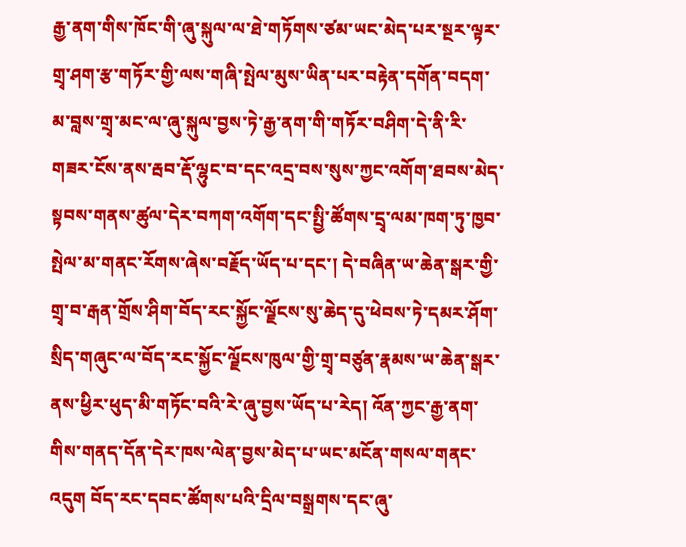རྒྱ་ནག་གིས་ཁོང་གི་ཞུ་སྐུལ་ལ་ཐེ་གཏོགས་ཙམ་ཡང་མེད་པར་སྔར་ལྟར་གྲྭ་ཤག་རྩ་གཏོར་གྱི་ལས་གཞི་སྤེལ་མུས་ཡིན་པར་བརྟེན་དགོན་བདག་མ་བླས་གྲྭ་མང་ལ་ཞུ་སྐུལ་བྱས་ཏེ་རྒྱ་ནག་གི་གཏོར་བཤིག་དེ་ནི་རི་གཟར་ངོས་ནས་རྦབ་རྡོ་ལྷུང་བ་དང་འདྲ་བས་སུས་ཀྱང་འགོག་ཐབས་མེད་སྟབས་གནས་ཚུལ་དེར་བཀག་འགོག་དང་སྤྱི་ཚོགས་དྲྭ་ལམ་ཁག་ཏུ་ཁྱབ་སྤེལ་མ་གནང་རོགས་ཞེས་བརྗོད་ཡོད་པ་དང་། དེ་བཞིན་ཡ་ཆེན་སྒར་གྱི་གྲྭ་བ་རྒན་གྲོས་ཤིག་བོད་རང་སྐྱོང་ལྗོངས་སུ་ཆེད་དུ་ཕེབས་ཏེ་དམར་ཤོག་སྲིད་གཞུང་ལ་བོད་རང་སྐྱོང་ལྗོངས་ཁུལ་གྱི་གྲྭ་བཙུན་རྣམས་ཡ་ཆེན་སྒར་ནས་ཕྱིར་ཕུད་མི་གཏོང་བའི་རེ་ཞུ་བྱས་ཡོད་པ་རེད། འོན་ཀྱང་རྒྱ་ནག་གིས་གནད་དོན་དེར་ཁས་ལེན་བྱས་མེད་པ་ཡང་མངོན་གསལ་གནང་འདུག བོད་རང་དབང་ཚོགས་པའི་དྲིལ་བསྒྲགས་དང་ཞུ་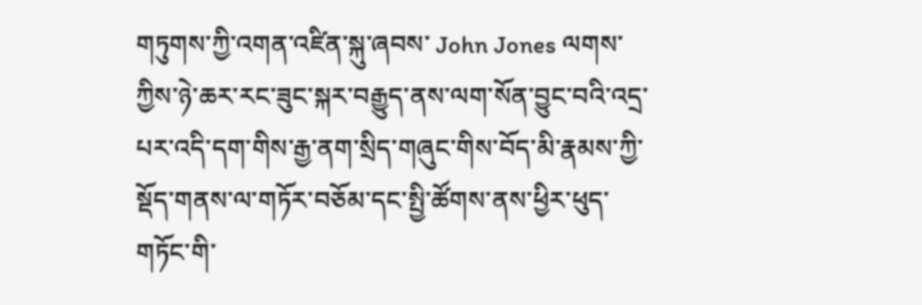གཏུགས་ཀྱི་འགན་འཛིན་སྐུ་ཞབས་ John Jones ལགས་ཀྱིས་ཉེ་ཆར་རང་ཟུང་སྐར་བརྒྱུད་ནས་ལག་སོན་བྱུང་བའི་འདྲ་པར་འདི་དག་གིས་རྒྱ་ནག་སྲིད་གཞུང་གིས་བོད་མི་རྣམས་ཀྱི་སྡོད་གནས་ལ་གཏོར་བཅོམ་དང་སྤྱི་ཚོགས་ནས་ཕྱིར་ཕུད་གཏོང་གི་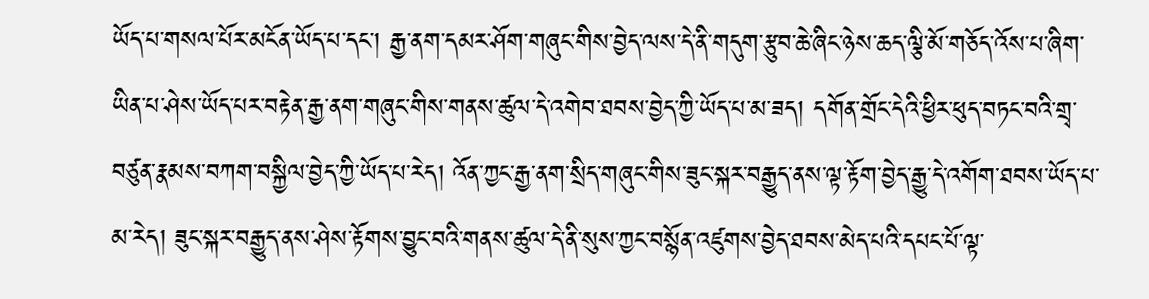ཡོད་པ་གསལ་པོར་མངོན་ཡོད་པ་དང་། རྒྱ་ནག་དམར་ཤོག་གཞུང་གིས་བྱེད་ལས་དེ་ནི་གདུག་རྩུབ་ཆེ་ཞིང་ཉེས་ཆད་ལྕི་མོ་གཅོད་འོས་པ་ཞིག་ཡིན་པ་ཤེས་ཡོད་པར་བརྟེན་རྒྱ་ནག་གཞུང་གིས་གནས་ཚུལ་དེ་འགེབ་ཐབས་བྱེད་ཀྱི་ཡོད་པ་མ་ཟད། དགོན་གྲོང་དེའི་ཕྱིར་ཕུད་བཏང་བའི་གྲྭ་བཙུན་རྣམས་བཀག་བསྐྱིལ་བྱེད་ཀྱི་ཡོད་པ་རེད། འོན་ཀྱང་རྒྱ་ནག་སྲིད་གཞུང་གིས་ཟུང་སྐར་བརྒྱུད་ནས་ལྟ་རྟོག་བྱེད་རྒྱུ་དེ་འགོག་ཐབས་ཡོད་པ་མ་རེད། ཟུང་སྐར་བརྒྱུད་ནས་ཤེས་རྟོགས་བྱུང་བའི་གནས་ཚུལ་དེ་ནི་སུས་ཀྱང་བསྙོན་འཛུགས་བྱེད་ཐབས་མེད་པའི་དཔང་པོ་ལྟ་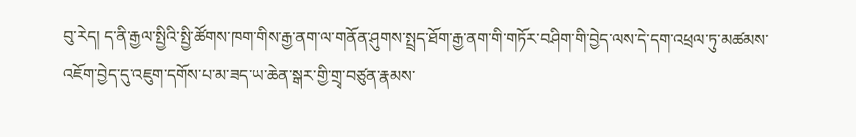བུ་རེད། ད་ནི་རྒྱལ་སྤྱིའི་སྤྱི་ཚོགས་ཁག་གིས་རྒྱ་ནག་ལ་གནོན་ཤུགས་སྤྲད་ཐོག་རྒྱ་ནག་གི་གཏོར་བཤིག་གི་བྱེད་ལས་དེ་དག་འཕྲལ་ཏུ་མཚམས་འཇོག་བྱེད་དུ་འཇུག་དགོས་པ་མ་ཟད་ཡ་ཆེན་སྒར་གྱི་གྲྭ་བཙུན་རྣམས་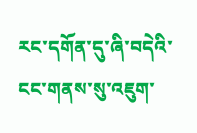རང་དགོན་དུ་ཞི་བདེའི་ངང་གནས་སུ་འཇུག་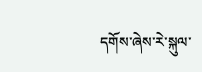དགོས་ཞེས་རེ་སྐུལ་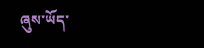ཞུས་ཡོད་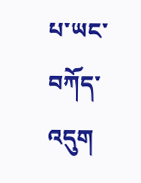པ་ཡང་བཀོད་འདུག